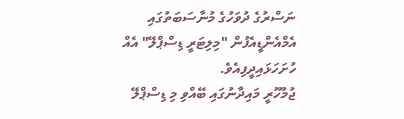ނަސްރުގެ ދުވަހުގެ މުނާސަބަތުގައި އެމްއެންޑީއެފުން "މިލިޓަރީ ޑިސްޕްލޭ" އެއް ހުށަހަޅައިދީފިއެވެ.
ޖުމުހޫރީ މައިދާނުގައި ބޭއްވި މި ޑިސްޕްލޭ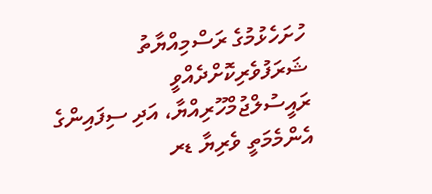ހުށަހެޅުމުގެ ރަސްމިއްޔާތު ޝަރަފުވެރިކޮށްދެއްވީ ރައީސުލްޖުމްހޫރިއްޔާ، އަދި ސިފައިންގެ އެންމެމަތީ ވެރިޔާ ޑރ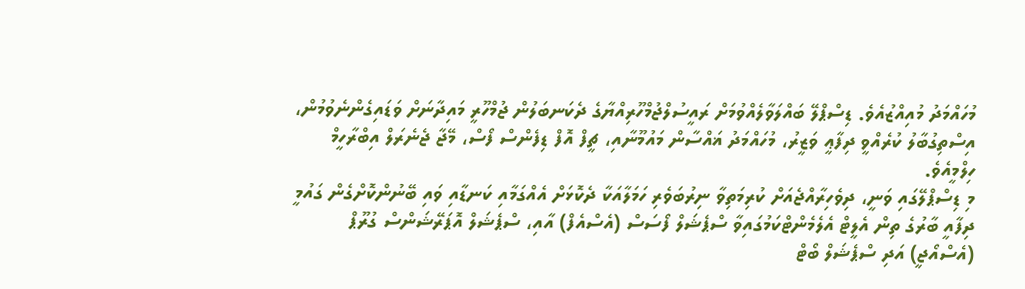މުހައްމަދު މުއިއްޒުއެވެ. ޑިސްޕްލޭ ބައްލަވާލެއްވުމަށް ރައީސުލްޖުމްހޫރިއްޔާގެ ދެކަނބަލުން ޖުމްހޫރީ މައިދާނަށް ވަޑައިގެންނެވުމުން، އިސްތިގުބާލު ކުރެއްވީ ދިފާޢީ ވަޒީރު، މުހައްމަދު ޣައްސާން މައުމޫނާއި، ޗީފް އޮފް ޑިފެންސް ފޯސް، މޭޖާ ޖެނެރަލް އިބްރާހީމް ހިލްމީއެވެ.
މި ޑިސްޕްލޭގައި ވަނީ، ދިވެހިރާއްޖެއަށް ކުރިމަތިވާ ނިރުބަވެރި ހަމަލާއަކާ ދެކޮޅަށް އެއްގަމާއި ކަނޑާއި ވައި ބޭނުންކޮށްގެން ގައުމީ ދިފާއީ ބާރުގެ ތިން އެލީޓް އެލެމެންޓްކަމުގައިވާ ސްޕެޝަލް ފޯސަސް (އެސްއެފް) އާއި، ސްޕެޝަލް އޮޕަރޭޝަންސް ގުރޫޕް (އެސްއޯޖީ) އަދި ސްޕެޝަލް ބޯޓް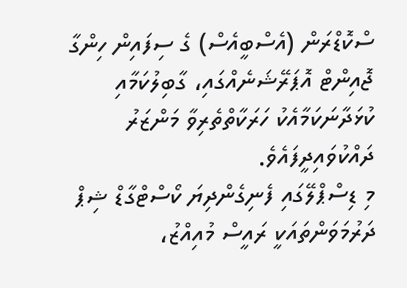ސްކޮޑްރަން (އެސްބީއެސް) ގެ ސިފައިން ހިންގާ ޖޮއިންޓް އޮޕަރޭޝަނެއްގައި، ގާބިލުކަމާއި ކުޅަދާނަކަމާއެކު ހަރަކާތްތެރިވާ މަންޒަރު ދައްކުވައިދީފައެވެ.
މި ޑިސްޕްލޭގައި ފެނިގެންދިޔަ ކޯސްޓްގާޑް ޝިޕް ދަރުމަވަންތައަކީ ރައީސް މުއިއްޒު،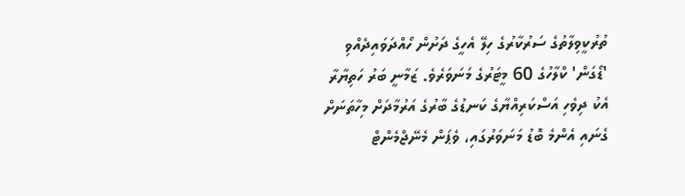ތުރުކީވިލާތުގެ ސަރުކާރުގެ ހިލޭ އެހީގެ ދަށުން ހޯއްދަވައިދެއްވި 'ޑޯގަން' ކްލާހުގެ 60 މީޓަރުގެ މަނަވަރެވެ. ޒަމާނީ ބަރު ހަތިޔާރާ އެކު ދިވެހި އަސްކަރިއްޔާގެ ކަނޑުގެ ބާރުގެ އަރުމާދަށް މިހާތަނަށް ގެނައި އެންމެ ބޮޑު މަނަވަރުގައި، ވެޕަން މެނޭޖްމެންޓް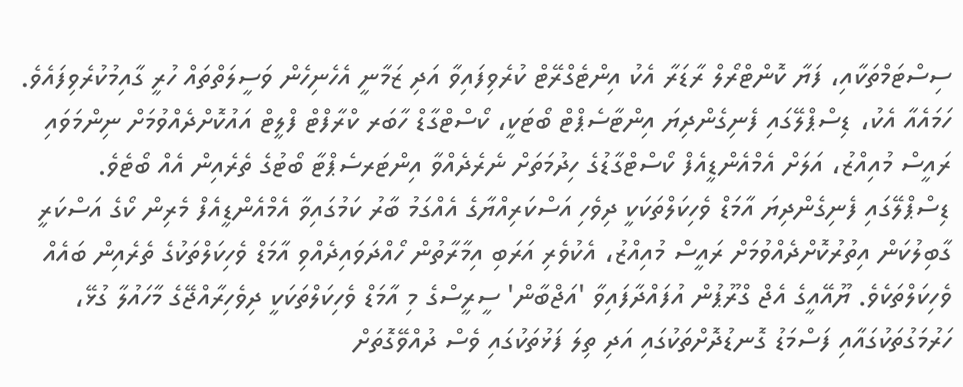ސިސްޓަމްތަކާއި، ފަޔާ ކޮންޓްރޯލް ރާޑަރާ އެކު އިންޓެގްރޭޓް ކުރެވިފައިވާ އަދި ޒަމާނީ އެހެނިހެން ވަސީލަތްތައް ހުރީ ގާއިމުކުރެވިފައެވެ.
ހަމައެއާ އެކު، ޑިސްޕްލޭގައި ފެނިގެންދިޔަ އިންޓާސެޕްޓް ބޯޓަކީ، ކޯސްޓްގާޑް ހާބަރ ކްރާފްޓް ފްލީޓް އައުކޮށްދެއްވުމަށް ނިންމަވައި ރައީސް މުއިއްޒު، އަލަށް އެމްއެންޑީއެފް ކޯސްޓްގާޑުގެ ހިދުމަތަށް ނެރެދެއްވާ އިންޓަރސެޕްޓާ ބޯޓުގެ ތެރެއިން އެއް ބޯޓެވެ.
ޑިސްޕްލޭގައި ފެނިގެންދިޔަ އާމަޑް ވެހިކަލްތަކަކީ ދިވެހި އަސްކަރިއްޔާގެ އެއްގަމު ބާރު ކަމުގައިވާ އެމްއެންޑީއެފް މެރިން ކޯގެ އަސްކަރީ ގާބިލުކަން އިތުރުކޮށްދެއްވުމަށް ރައީސް މުއިއްޒު، އެކުވެރި އަރަބި އިމާރާތުން ހޯއްދަވައިދެއްވި އާމަޑް ވެހިކަލްތަކުގެ ތެރެއިން ބައެއް ވެހިކަލްތަކެވެ. ޔޫއޭއީގެ އެޖް ގްރޫޕުން އުފައްދާފައިވާ 'އަޖްބާން' ސީރީސްގެ މި އާމަޑް ވެހިކަލްތަކަކީ ދިވެހިރާއްޖޭގެ މާހައުލާ ގުޅޭ، ހަރުމަގުތަކުގައާއި ފަސްމަޑު ގޮނޑުދޮށްތަކުގައި އަދި ތިލަ ފަޅުތަކުގައި ވެސް ދުއްވޭގޮތަށް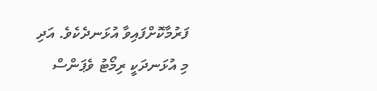ފަރުމާކޮށްފައިވާ އުޅަނދެކެވެ. އަދި މި އުޅަނދަކީ ރިމޯޓު ވެޕަންސް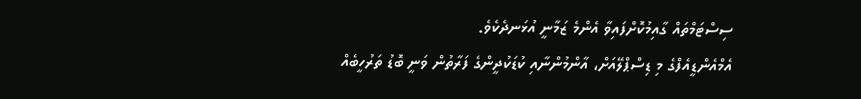ސިސްޓަމްތައް ގާއިމުކޮށްފައިވާ އެންމެ ޒަމާނީ އުޅަނދެކެވެ.
އެމްއެންޑީއެފްގެ މި ޑިސްޕްލޭއަށް، އާންމުންނާއި ކުޑަކުދީންގެ ފަރާތުން ވަނީ ބޮޑު ތަރުހީބެއް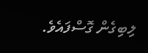ލިބިގެން ގޮސްފައެވެ.